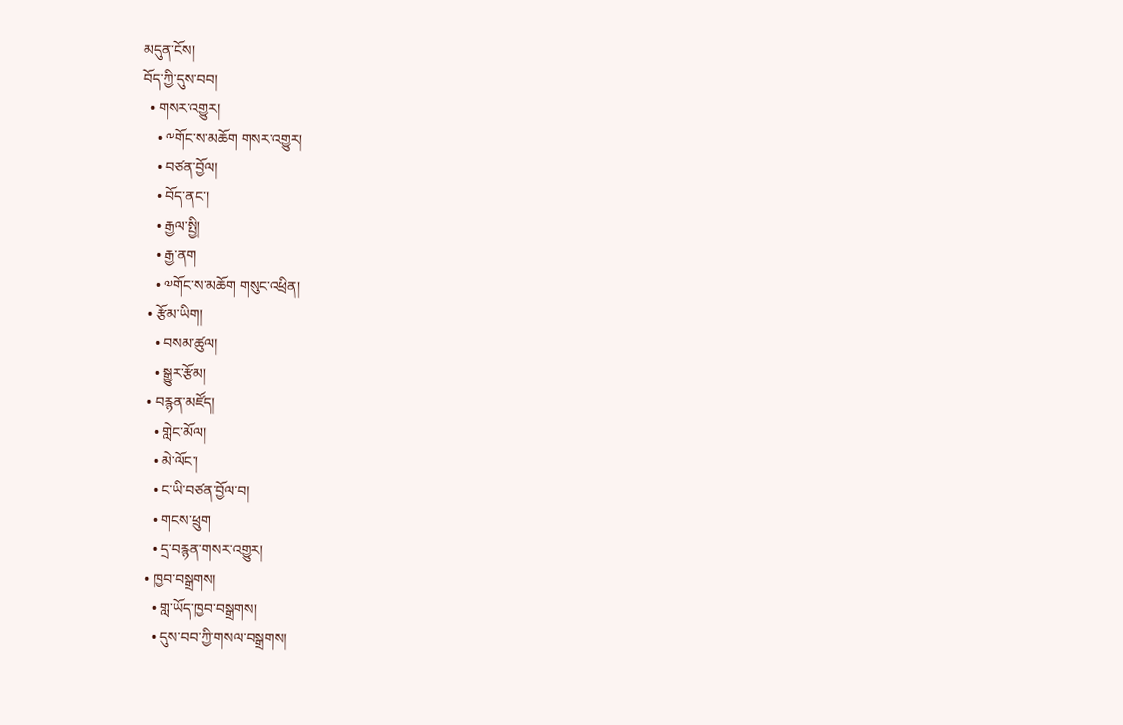མདུན་ངོས།
བོད་ཀྱི་དུས་བབ།
  • གསར་འགྱུར།
    • ༸གོང་ས་མཆོག གསར་འགྱུར།
    • བཙན་བྱོལ།
    • བོད་ནང་།
    • རྒྱལ་སྤྱི།
    • རྒྱ་ནག
    • ༧གོང་ས་མཆོག གསུང་འཕྲིན།
  • རྩོམ་ཡིག།
    • བསམ་ཚུལ།
    • སྒྱུར་རྩོམ།
  • བརྙན་མཛོད།
    • གླེང་མོལ།
    • མེ་ལོང་།
    • ང་ཡི་བཙན་བྱོལ་བ།
    • གངས་ཕྲུག
    • དྲ་བརྙན་གསར་འགྱུར།
  • ཁྱབ་བསྒྲགས།
    • གླ་ཡོད་ཁྱབ་བསྒྲགས།
    • དུས་བབ་ཀྱི་གསལ་བསྒྲགས།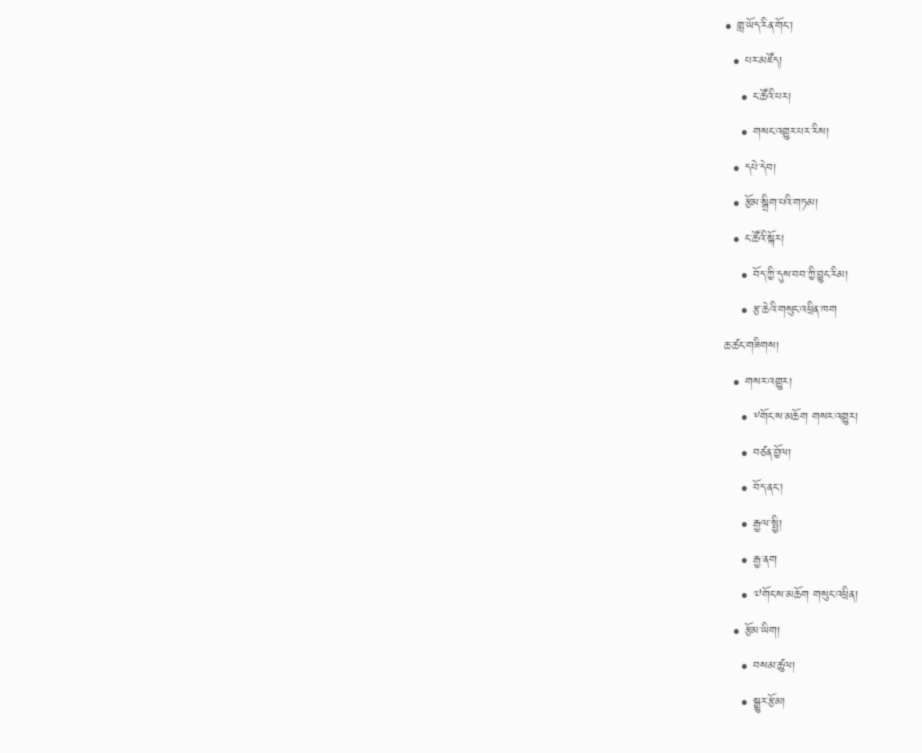• གླ་ཡོད་རིན་གོང་།
  • པར་མཛོད།
    • ང་ཚོའི་པར།
    • གསང་འགྱུར་པར་རིས།
  • དཔེ་དེབ།
  • རྩོམ་སྒྲིག་པའི་གཏམ།
  • ང་ཚོའི་སྐོར།
    • བོད་ཀྱི་དུས་བབ་ཀྱི་བྱུང་རིམ།
    • རྩ་ཆེའི་གསུང་འཕྲིན་ཁག
ཆ་ཚང་གཟིགས།
  • གསར་འགྱུར།
    • ༸གོང་ས་མཆོག གསར་འགྱུར།
    • བཙན་བྱོལ།
    • བོད་ནང་།
    • རྒྱལ་སྤྱི།
    • རྒྱ་ནག
    • ༧གོང་ས་མཆོག གསུང་འཕྲིན།
  • རྩོམ་ཡིག།
    • བསམ་ཚུལ།
    • སྒྱུར་རྩོམ།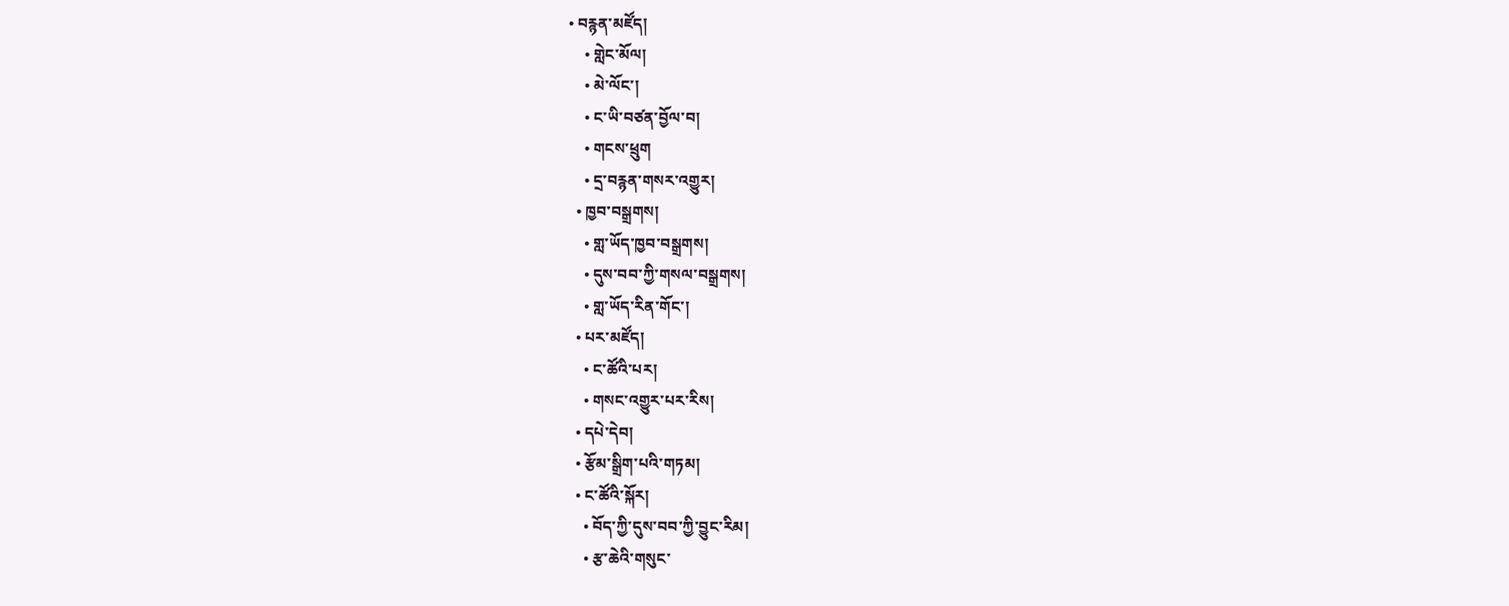• བརྙན་མཛོད།
    • གླེང་མོལ།
    • མེ་ལོང་།
    • ང་ཡི་བཙན་བྱོལ་བ།
    • གངས་ཕྲུག
    • དྲ་བརྙན་གསར་འགྱུར།
  • ཁྱབ་བསྒྲགས།
    • གླ་ཡོད་ཁྱབ་བསྒྲགས།
    • དུས་བབ་ཀྱི་གསལ་བསྒྲགས།
    • གླ་ཡོད་རིན་གོང་།
  • པར་མཛོད།
    • ང་ཚོའི་པར།
    • གསང་འགྱུར་པར་རིས།
  • དཔེ་དེབ།
  • རྩོམ་སྒྲིག་པའི་གཏམ།
  • ང་ཚོའི་སྐོར།
    • བོད་ཀྱི་དུས་བབ་ཀྱི་བྱུང་རིམ།
    • རྩ་ཆེའི་གསུང་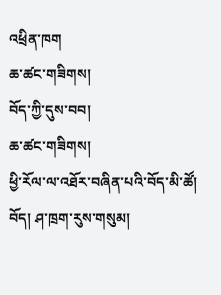འཕྲིན་ཁག
ཆ་ཚང་གཟིགས།
བོད་ཀྱི་དུས་བབ།
ཆ་ཚང་གཟིགས།
ཕྱི་རོལ་ལ་འཐོར་བཞིན་པའི་བོད་མི་ཚོ།
བོད། ཤ་ཁྲག་རུས་གསུམ།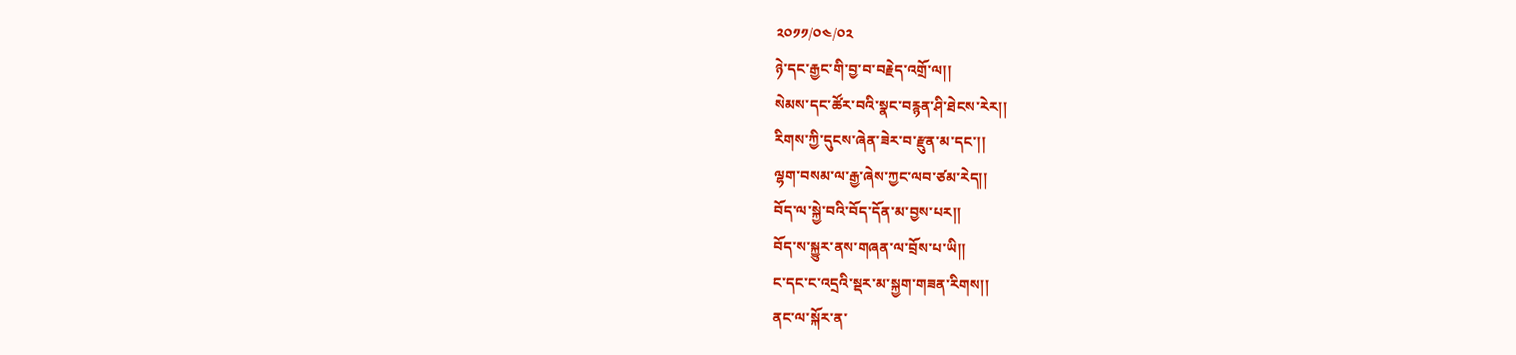༢༠༡༡/༠༤/༠༢
ཉེ་དང་རྒྱང་གི་བྱ་བ་བརྗེད་འགྲོ་ལ།།
སེམས་དང་ཚོར་བའི་སྣང་བརྙན་ཤི་ཐེངས་རེར།།
རིགས་ཀྱི་དུངས་ཞེན་ཟེར་བ་རྫུན་མ་དང་།།
ལྷག་བསམ་ལ་རྒྱ་ཞེས་ཀྱང་ལབ་ཙམ་རེད།།
བོད་ལ་སྐྱེ་བའི་བོད་དོན་མ་བྱས་པར།།
བོད་ས་སྐྱུར་ནས་གཞན་ལ་བྲོས་པ་ཡི།།
ང་དང་ང་འདྲའི་སྡར་མ་སྐྱག་གཟན་རིགས།།
ནང་ལ་སྐོར་ན་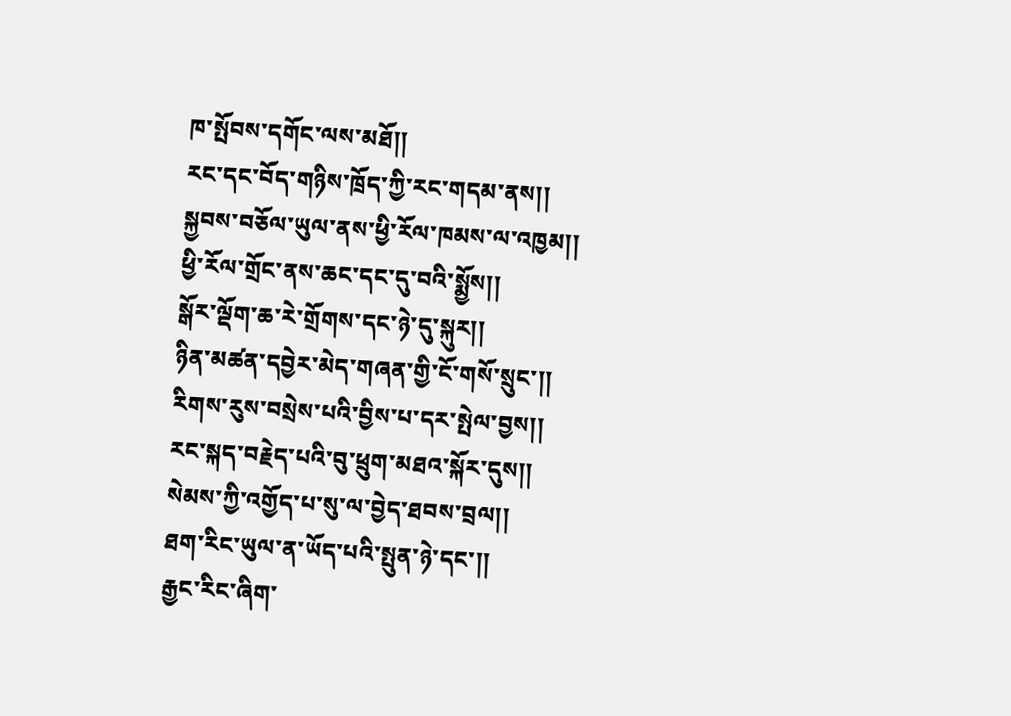ཁ་སྤོབས་དགོང་ལས་མཐོ།།
རང་དང་བོད་གཉིས་ཁྲོད་ཀྱི་རང་གདམ་ནས།།
སྐྱབས་བཅོལ་ཡུལ་ནས་ཕྱི་རོལ་ཁམས་ལ་འཁྱམ།།
ཕྱི་རོལ་གྲོང་ནས་ཆང་དང་དུ་བའི་སྨྱོས།།
སྒོར་ལྡོག་ཆ་རེ་གྲོགས་དང་ཉེ་དུ་སྐུར།།
ཉིན་མཚན་དབྱེར་མེད་གཞན་གྱི་ངོ་གསོ་སྲུང་།།
རིགས་རུས་བསྲེས་པའི་བྱིས་པ་དར་སྤེལ་བྱས།།
རང་སྐད་བརྗེད་པའི་བུ་ཕྲུག་མཐའ་སྐོར་དུས།།
སེམས་ཀྱི་འགྱོད་པ་སུ་ལ་བྱེད་ཐབས་བྲལ།།
ཐག་རིང་ཡུལ་ན་ཡོད་པའི་སྤུན་ཉེ་དང་།།
རྒྱང་རིང་ཞིག་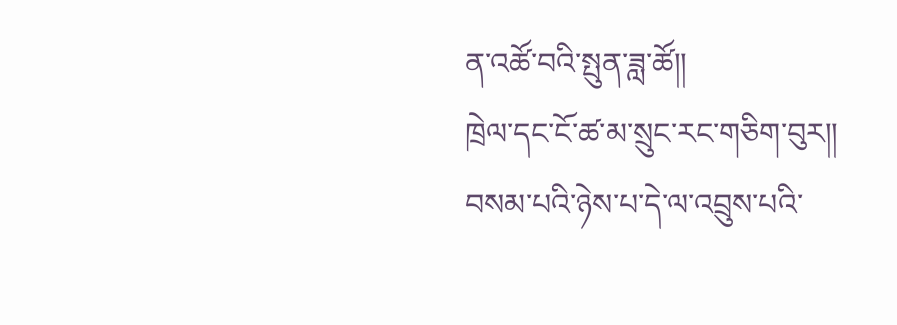ན་འཚོ་བའི་སྤུན་ཟླ་ཚོ།།
ཁྲེལ་དང་ངོ་ཚ་མ་སྲུང་རང་གཅིག་བུར།།
བསམ་པའི་ཉེས་པ་དེ་ལ་འབྲུས་པའི་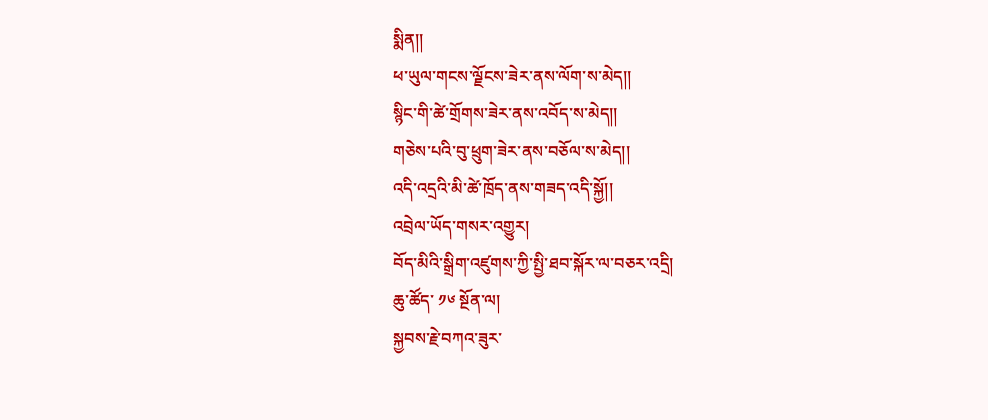སྨིན།།
ཕ་ཡུལ་གངས་ལྗོངས་ཟེར་ནས་ལོག་ས་མེད།།
སྙིང་གི་ཚེ་གྲོགས་ཟེར་ནས་འབོད་ས་མེད།།
གཅེས་པའི་བུ་ཕྲུག་ཟེར་ནས་བཅོལ་ས་མེད།།
འདི་འདྲའི་མི་ཚེ་ཁྲོད་ནས་གཟད་འདི་སྐྱོ།།
འབྲེལ་ཡོད་གསར་འགྱུར།
བོད་མིའི་སྒྲིག་འཛུགས་ཀྱི་སྤྱི་ཐབ་སྐོར་ལ་བཅར་འདྲི།
ཆུ་ཚོད་ ༡༦ སྔོན་ལ།
སྐྱབས་རྗེ་བཀའ་ཟུར་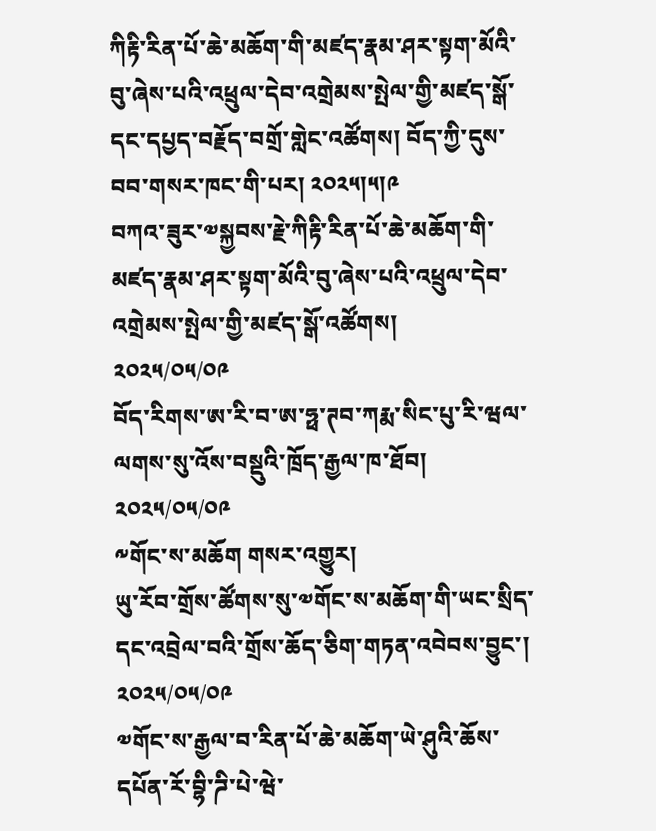ཀིརྟི་རིན་པོ་ཆེ་མཆོག་གི་མཛད་རྣམ་ཤར་སྟག་མོའི་བུ་ཞེས་པའི་འཕྲུལ་དེབ་འགྲེམས་སྤེལ་གྱི་མཛད་སྒོ་དང་དཔྱད་བརྗོད་བགྲོ་གླེང་འཚོགས། བོད་ཀྱི་དུས་བབ་གསར་ཁང་གི་པར། ༢༠༢༥།༥།༩
བཀའ་ཟུར་༧སྐྱབས་རྗེ་ཀིརྟི་རིན་པོ་ཆེ་མཆོག་གི་མཛད་རྣམ་ཤར་སྟག་མོའི་བུ་ཞེས་པའི་འཕྲུལ་དེབ་འགྲེམས་སྤེལ་གྱི་མཛད་སྒོ་འཚོགས།
༢༠༢༥/༠༥/༠༩
བོད་རིགས་ཨ་རི་བ་ཨ་ཧྥ་ཊབ་ཀརྨ་སིང་པུ་རི་ཝལ་ལགས་སུ་འོས་བསྡུའི་ཁྲོད་རྒྱལ་ཁ་ཐོབ།
༢༠༢༥/༠༥/༠༩
༸གོང་ས་མཆོག གསར་འགྱུར།
ཡུ་རོབ་གྲོས་ཚོགས་སུ་༧གོང་ས་མཆོག་གི་ཡང་སྲིད་དང་འབྲེལ་བའི་གྲོས་ཆོད་ཅིག་གཏན་འབེབས་བྱུང་།
༢༠༢༥/༠༥/༠༩
༧གོང་ས་རྒྱལ་བ་རིན་པོ་ཆེ་མཆོག་ཡེ་ཤུའི་ཆོས་དཔོན་རོ་བྷི་ཌི་པེ་ཝེ་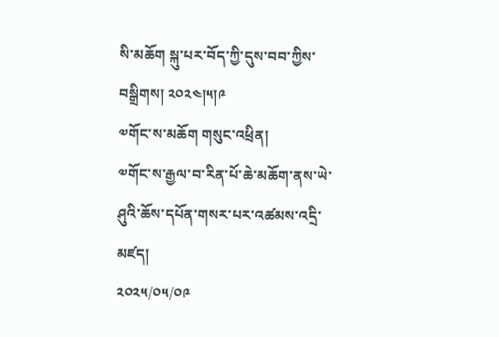སི་མཆོག སྐུ་པར་བོད་ཀྱི་དུས་བབ་ཀྱིས་བསྒྲིགས། ༢༠༢༤།༥།༩
༧གོང་ས་མཆོག གསུང་འཕྲིན།
༧གོང་ས་རྒྱལ་བ་རིན་པོ་ཆེ་མཆོག་ནས་ཡེ་ཤུའི་ཆོས་དཔོན་གསར་པར་འཚམས་འདྲི་མཛད།
༢༠༢༥/༠༥/༠༩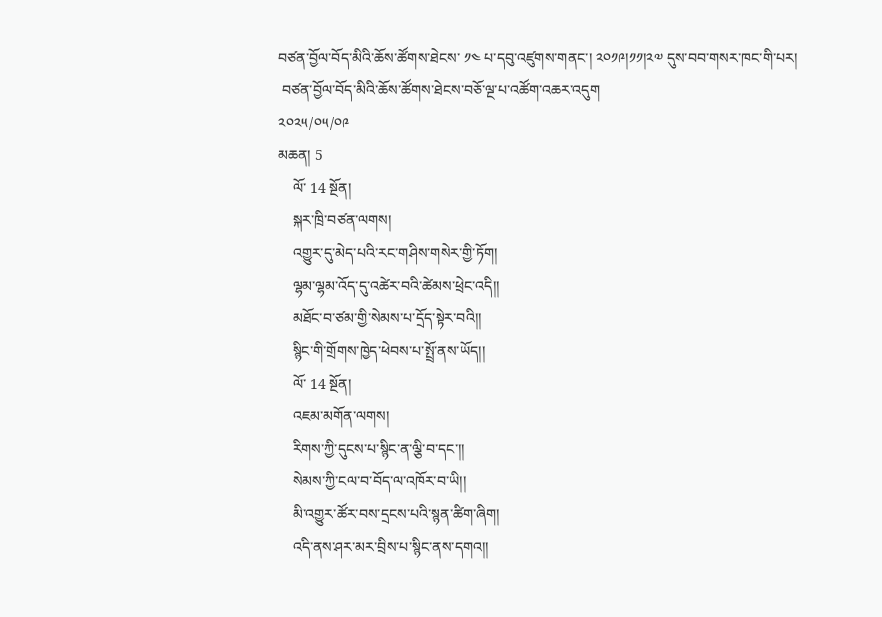བཙན་བྱོལ་བོད་མིའི་ཆོས་ཚོགས་ཐེངས་ ༡༤ པ་དབུ་འཛུགས་གནང་། ༢༠༡༩།༡༡།༢༧ དུས་བབ་གསར་ཁང་གི་པར།
 བཙན་བྱོལ་བོད་མིའི་ཆོས་ཚོགས་ཐེངས་བཅོ་ལྔ་པ་འཚོག་འཆར་འདུག
༢༠༢༥/༠༥/༠༩
མཆན། 5
    ལོ་ 14 སྔོན།
    སྐར་ཁྲི་བཙན་ལགས།
    འགྱུར་དུ་མེད་པའི་རང་གཤིས་གསེར་གྱི་ཏོག།
    ལྷམ་ལྷམ་འོད་དུ་འཚེར་བའི་ཚེམས་ཕྲེང་འདི།།
    མཐོང་བ་ཙམ་གྱི་སེམས་པ་དྲོད་སྟེར་བའི།།
    སྙིང་གི་གྲོགས་ཁྱེད་ཕེབས་པ་སྤྲོ་ནས་ཡོད།།
    ལོ་ 14 སྔོན།
    འཇམ་མགོན་ལགས།
    རིགས་ཀྱི་དུངས་པ་སྙིང་ན་ལྕི་བ་དང་།།
    སེམས་ཀྱི་ངལ་བ་བོད་ལ་འཁོར་བ་ཡི།།
    མི་འགྱུར་ཚོར་བས་དྲངས་པའི་སྙན་ཚིག་ཞིག།
    འདི་ནས་ཤར་མར་བྲིས་པ་སྙིང་ནས་དགའ།།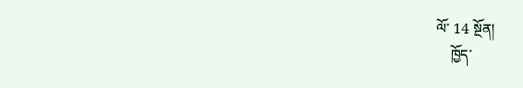ལོ་ 14 སྔོན།
    ཁྱོད་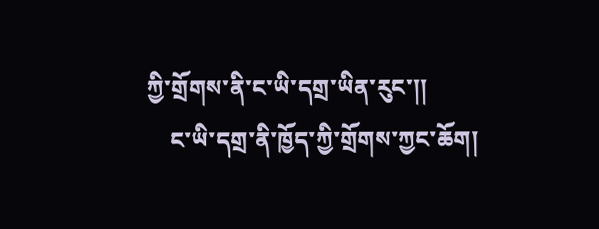ཀྱི་གྲོགས་ནི་ང་ཡི་དགྲ་ཡིན་རུང་།།
    ང་ཡི་དགྲ་ནི་ཁྱོད་ཀྱི་གྲོགས་ཀྱང་ཆོག།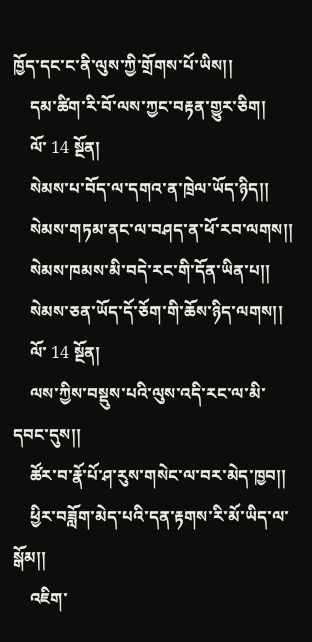ཁྱོད་དང་ང་ནི་ལུས་ཀྱི་གྲོགས་པོ་ཡིས།།
    དམ་ཚིག་རི་བོ་ལས་ཀྱང་བརྟན་གྱུར་ཅིག།
    ལོ་ 14 སྔོན།
    སེམས་པ་བོད་ལ་དགའ་ན་ཁྲེལ་ཡོད་ཉིད།།
    སེམས་གཏམ་ནང་ལ་བཤད་ན་ཕོ་རབ་ལགས།།
    སེམས་ཁམས་མི་བདེ་རང་གི་དོན་ཡིན་པ།།
    སེམས་ཅན་ཡོད་དོ་ཅོག་གི་ཆོས་ཉིད་ལགས།།
    ལོ་ 14 སྔོན།
    ལས་ཀྱིས་བསྡུས་པའི་ལུས་འདི་རང་ལ་མི་དབང་དུས།།
    ཚོར་བ་རྣོ་པོ་ཤ་རུས་གསེང་ལ་བར་མེད་ཁྱབ།།
    ཕྱིར་བཟློག་མེད་པའི་དན་རྟགས་རི་མོ་ཡིད་ལ་སྒོམ།།
    འཇིག་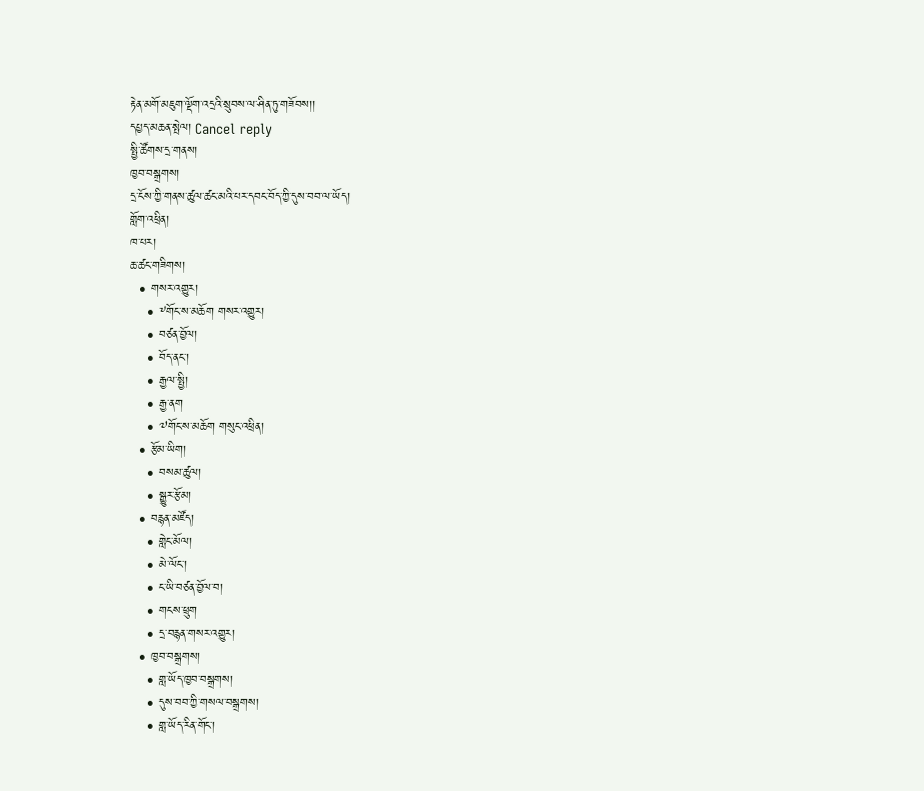རྟེན་མགོ་མཇུག་ལྡོག་འདྲའི་སྲུབས་ལ་ཤིན་ཏུ་གཟོབས།།
དཔྱད་མཆན་སྤེལ། Cancel reply
སྤྱི་ཚོགས་དྲ་གནས།
ཁྱབ་བསྒྲགས།
དྲ་ངོས་ཀྱི་གནས་ཚུལ་ཚང་མའི་པར་དབང་བོད་ཀྱི་དུས་བབ་ལ་ཡོད།
གློག་འཕྲིན།
ཁ་པར།
ཆ་ཚང་གཟིགས།
  • གསར་འགྱུར།
    • ༸གོང་ས་མཆོག གསར་འགྱུར།
    • བཙན་བྱོལ།
    • བོད་ནང་།
    • རྒྱལ་སྤྱི།
    • རྒྱ་ནག
    • ༧གོང་ས་མཆོག གསུང་འཕྲིན།
  • རྩོམ་ཡིག།
    • བསམ་ཚུལ།
    • སྒྱུར་རྩོམ།
  • བརྙན་མཛོད།
    • གླེང་མོལ།
    • མེ་ལོང་།
    • ང་ཡི་བཙན་བྱོལ་བ།
    • གངས་ཕྲུག
    • དྲ་བརྙན་གསར་འགྱུར།
  • ཁྱབ་བསྒྲགས།
    • གླ་ཡོད་ཁྱབ་བསྒྲགས།
    • དུས་བབ་ཀྱི་གསལ་བསྒྲགས།
    • གླ་ཡོད་རིན་གོང་།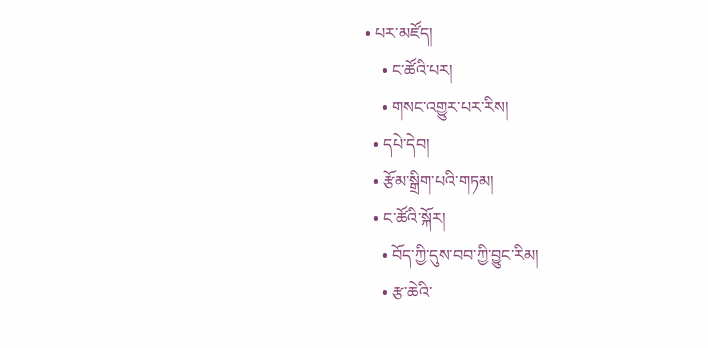• པར་མཛོད།
    • ང་ཚོའི་པར།
    • གསང་འགྱུར་པར་རིས།
  • དཔེ་དེབ།
  • རྩོམ་སྒྲིག་པའི་གཏམ།
  • ང་ཚོའི་སྐོར།
    • བོད་ཀྱི་དུས་བབ་ཀྱི་བྱུང་རིམ།
    • རྩ་ཆེའི་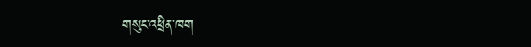གསུང་འཕྲིན་ཁག